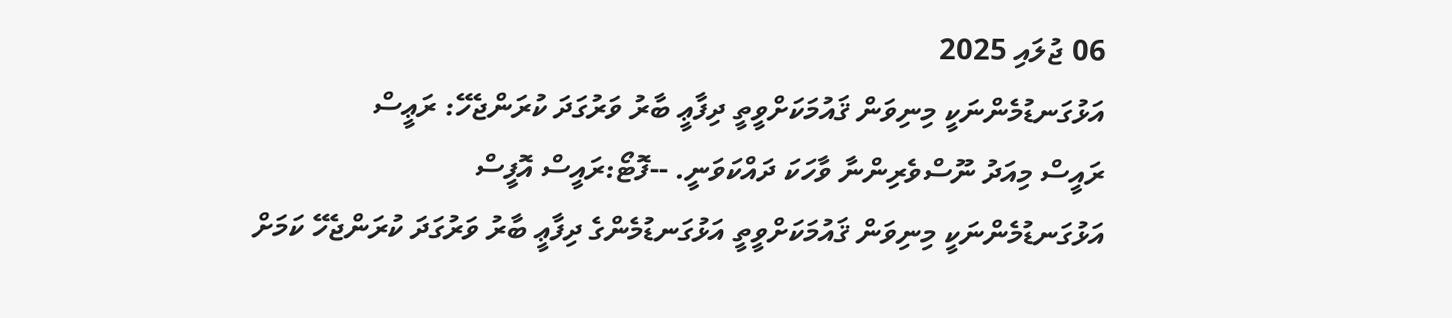06 ޖުލައި 2025
އަޅުގަނޑުމެންނަކީ މިނިވަން ޤައުމަކަށްވީތީ ދިފާޢީ ބާރު ވަރުގަދަ ކުރަންޖެހޭ: ރަޢީސް
ރައީސް މިއަދު ނޫސްވެރިންނާ ވާހަކަ ދައްކަވަނީ. --ފޮޓޯ:ރައީސް އޮފީސް
އަޅުގަނޑުމެންނަކީ މިނިވަން ޤައުމަކަށްވީތީ އަޅުގަނޑުމެންގެ ދިފާޢީ ބާރު ވަރުގަދަ ކުރަންޖެހޭ ކަމަށް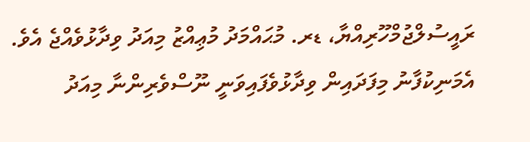ރައީސުލްޖުމްހޫރިއްޔާ، ޑރ. މުޙައްމަދު މުޢިއްޒު މިއަދު ވިދާޅުވެއްޖެ އެވެ.
އެމަނިކުފާނު މިފަދައިން ވިދާޅުވެފައިވަނީ ނޫސްވެރިންނާ މިއަދު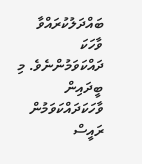ބައްދަލުކުރައްވާ ވާހަކަ ދައްކަވަމުންނެވެ. މި ބީދައިން ވާހަކަދައްކަވަމުން ރައީސް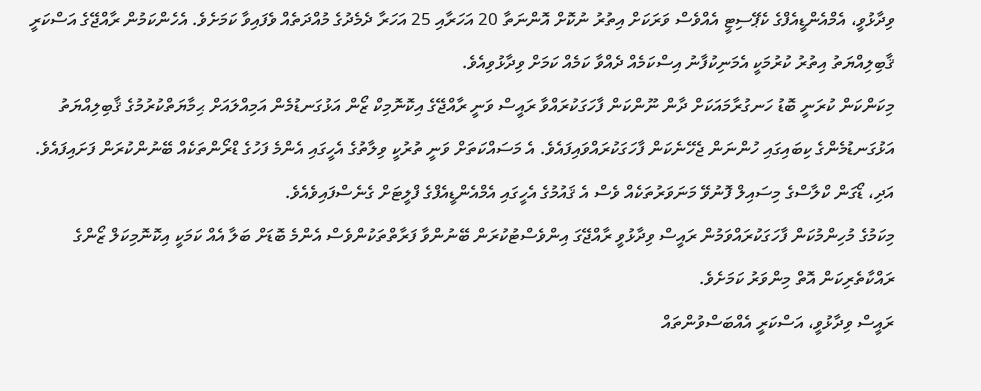ވިދާޅުވީ، އެމްއެންޑީއެފްގެ ކެޕޭސިޓީ އެއްވެސް ވަރަކަށް އިތުރު ނުކޮށް އޮންނަތާ 20 އަހަރާއި 25 އަހަރާ ދެމެދުގެ މުއްދަތެއް ވެފައިވާ ކަމަށެވެ. އެހެންކަމުން ރާއްޖޭގެ އަސްކަރީ ޤާބިލިއްޔަތު އިތުރު ކުރުމަކީ އެމަނިކުފާނު އިސްކަމެއް ދެއްވާ ކަމެއް ކަމަށް ވިދާޅުވިއެވެ.
މިކަންކަން ކުރަނީ ބޮޑު ހަނގުރާމައަކަށް ދާން ނޫންކަން ފާހަގަކުރައްވާ ރައީސް ވަނީ ރާއްޖޭގެ އިކޮނޮމިކް ޒޯން އަޅުގަނޑުމެން އަމިއްލައަށް ޙިމާޔަތްކުރުމުގެ ޤާބިލިއްޔަތު އަޅުގަނޑުމެންގެ ކިބައިގައި ހުންނަން ޖެހޭނެކަން ފާހަގަކުރައްވައިފައެވެ. އެ މަސައްކަތަށް ވަނީ ތުރުކީ ވިލާތުގެ އެހީގައި އެންމެ ފަހުގެ ޑްރޯންތަކެއް ބޭނުންކުރަން ފަށައިފައެވެ. އަދި، ޑޯގަން ކްލާސްގެ މިސައިލް ފޮނުވޭ މަނަވަރުތަކެއް ވެސް އެ ޤައުމުގެ އެހީގައި އެމްއެންޑީއެފްގެ ފްލީޓަށް ގެނެސްފައިވެއެވެ.
މިކަމުގެ މުހިންމުކަން ފާހަގަކުރައްވަމުން ރައީސް ވިދާޅުވީ ރާއްޖޭގަ އިންވެސްޓުކުރަން ބޭނުންވާ ފަރާތްތަކުންވެސް އެންމެ ބޮޑަށް ބަލާ އެއް ކަމަކީ އިކޮނޮމިކަލް ޒޯންގެ ރައްކާތެރިކަން އޮތް މިންވަރު ކަމަށެވެ.
ރައީސް ވިދާޅުވީ، އަސްކަރީ އެއްބަސްވުންތައް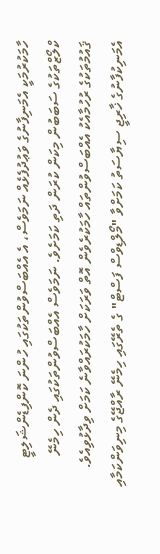ހާމަކުރުމަކީ އެމަނިފާނުގެ ވަޢުދުފެޅެއް ނަމަވެސް، އެ އެއްބަސްވުންތަކުގައި ހުންނަ ކޮންފިޑެންޝަލިޓީ ކްލޯޒްތަކުގެ ސަބަބުން މިކަން ކުރަން ދަތި ކަމަށެވެ. ނަމަވެސް އެއްބަސްވުންތަކުގައި ދެން ހިމެނޭ ޤައުމުތަކުގެ ރުހުމާއެކު އެއްބަސްވުންތައް ހާމަކުރެވެން އޮތް ވަރަކަށް ހާމަކުރައްވާނެ ކަމަށް ވިދާޅުވިއެވެ.
އެމަނިކުފާނުގެ ޚާރިޖީ ސިޔާސަތު ކަމަށްވާ "މޯލްޑިވްސް ފަސްޓް" ގެ ތެރޭގައި ހިމެނޭ ރާއްޖޭގެ މިނިވަންކަމާއި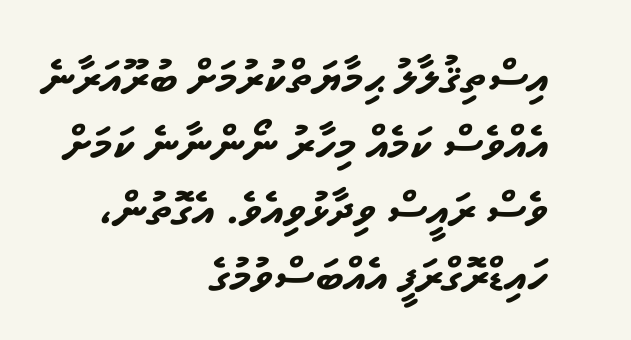އިސްތިޤުލާލު ޙިމާޔަތްކުރުމަށް ބުރޫއަރާނެ އެއްވެސް ކަމެއް މިހާރު ނޯންނާނެ ކަމަށް ވެސް ރައީސް ވިދާޅުވިއެވެ. އެގޮތުން، ހައިޑްރޮގްރަފީ އެއްބަސްވުމުގެ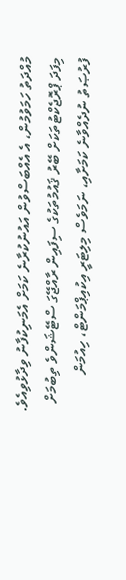މުއްދަތު ހަމަވުމުން، އެ އެއްބަސްވުން އައުނުކުރާނެ ކަމަށް އެމަނިކުފާނު ވިދާޅުވިއެވެ.
މިފަދަ ޕްރޮޖެކްޓުތަކަށް ބޭރު ޤައުމުތަކުގެ ސިފައިން ރާއްޖޭގަ ސްޓޭޝަންވެ ތިބުމަށް ފުރުޞަތު ނުދެއްވާނެ ކަމަށާއި، ނަމަވެސް މިލިޓަރީ އިކުއިޕްމަންޓް، ހިއުމަން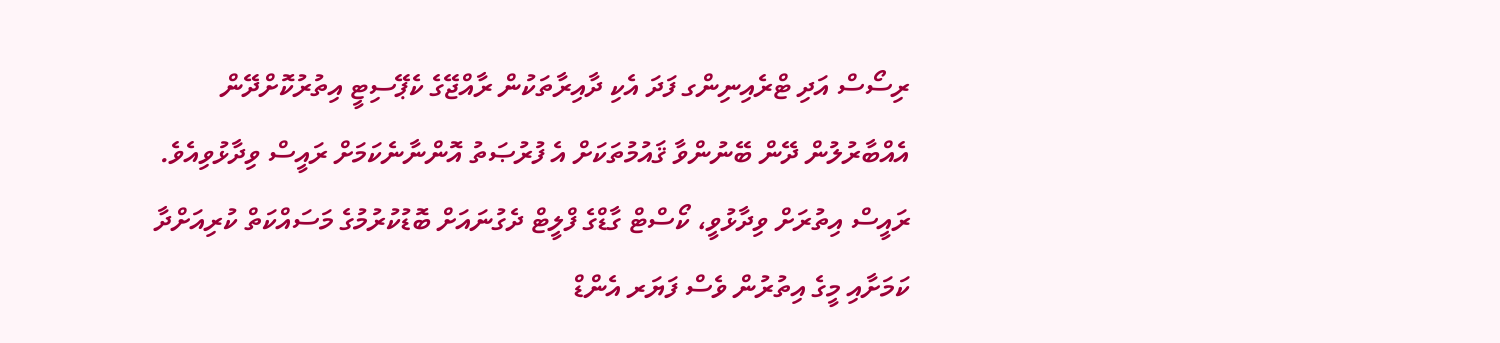ރިސޯސް އަދި ޓްރެއިނިންގ ފަދަ އެކި ދާއިރާތަކުން ރާއްޖޭގެ ކެޕޭސިޓީ އިތުރުކޮށްދޭން އެއްބާރުލުން ދޭން ބޭނުންވާ ޤައުމުތަކަށް އެ ފުރުޞަތު އޮންނާނެކަމަށް ރައީސް ވިދާޅުވިއެވެ.
ރައީސް އިތުރަށް ވިދާޅުވީ، ކޯސްޓް ގާޑްގެ ފްލީޓް ދެގުނައަށް ބޮޑުކުރުމުގެ މަސައްކަތް ކުރިއަށްދާ ކަމަށާއި މީގެ އިތުރުން ވެސް ފަޔަރ އެންޑް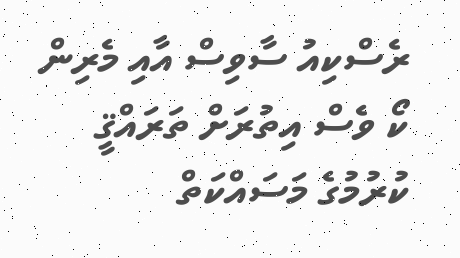ރެސްކިއު ސާވިސް އާއި މެރިން ކޯ ވެސް އިތުރަށް ތަރައްޤީ ކުރުމުގެ މަސައްކަތް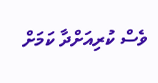ވެސް ކުރިއަށްދާ ކަމަށް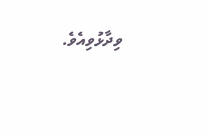ވިދާޅުވިއެވެ.